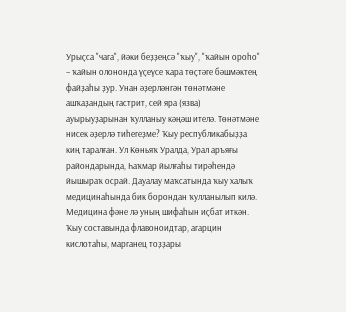Урыҫса "чага", йәки беҙҙеңсә "ҡыу", "ҡайын ороһо" – ҡайын олононда үҫеүсе ҡара төҫтәге бәшмәктең файҙаһы ҙур. Унан әҙерләнгән төнәтмәне ашҡаҙандың гастрит, сей яра (язва) ауырыуҙарынан ҡулланыу кәңәш ителә. Төнәтмәне нисек әҙерлә тиһегеҙме? Ҡыу республикабыҙҙа киң таралған. Ул Көньяҡ Уралда, Урал аръяғы райондарында, Һаҡмар йылғаһы тирәһендә йышыраҡ осрай. Дауалау маҡсатында ҡыу халыҡ медицинаһында бик борондан ҡулланылып килә. Медицина фәне лә уның шифаһын иҫбат иткән. Ҡыу составында флавоноидтар, агарцин кислотаһы, марганец тоҙҙары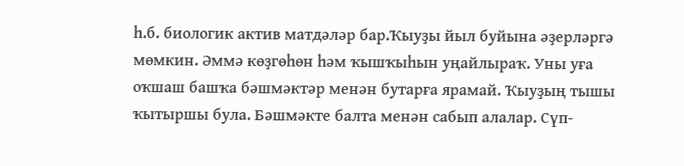һ.б. биологик актив матдәләр бар.Ҡыуҙы йыл буйына әҙерләргә мөмкин. Әммә көҙгөһөн һәм ҡышҡыһын уңайлыраҡ. Уны уға оҡшаш башҡа бәшмәктәр менән бутарға ярамай. Ҡыуҙың тышы ҡытыршы була. Бәшмәкте балта менән сабып алалар. Сүп-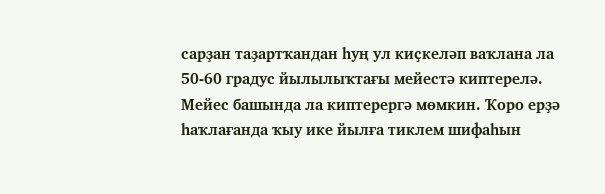сарҙан таҙартҡандан һуң ул киҫкеләп ваҡлана ла 50-60 градус йылылыҡтағы мейестә киптерелә. Мейес башында ла киптерергә мөмкин. Ҡоро ерҙә һаҡлағанда ҡыу ике йылға тиклем шифаһын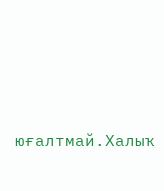юғалтмай.Халыҡ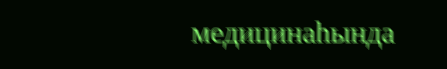медицинаһында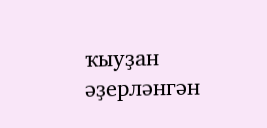ҡыуҙан әҙерләнгән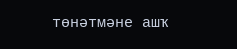төнәтмәне ашҡ